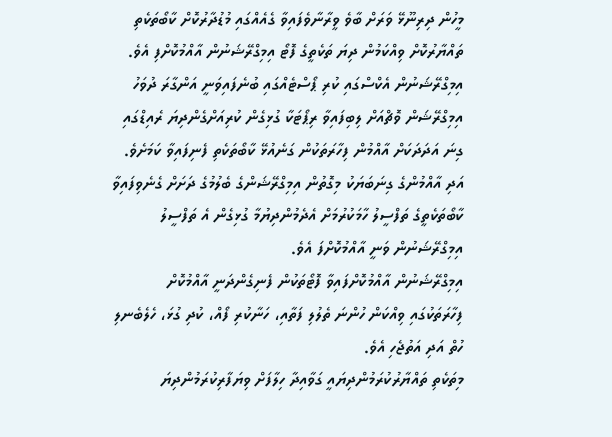މީހުން ދިރިނޫޅޭ ވަރަށް ބާވެ ވީރާނާވެފައިވާ ގެއެއްގައި މުޑުދާރުކޮށް ކާބޯތަކެތި ތައްޔާރުކޮށް ވިއްކަމުން ދިޔަ ތަކެތީގެ ފޮޓޯ އިމިގްރޭޝަނުން އާއްމުކޮށްފި އެވެ.
އިމިގްރޭޝަނުން އެކްސްގައި ކުރި ޕޯސްޓެއްގައި ބުނެފައިވަނީ އަންގާރަ ދުވަހު އިމިގްރޭޝަން ވޮޗްއަށް ލިބިފައިވާ ރިޕޯޓަކާ ގުޅިގެން ކުރިއަށްގެންދިޔަ ރެއިޑްގައި ގިނަ އަދަދަކަށް އާއްމުން ފިހާރަތަކުން ގަނެއުޅޭ ކާބޯތަކެތި ފެނިފައިވާ ކަމަށެވެ. އަދި އާއްމުންގެ ގިނަބަޔަކު މިގޮތުން އިމިގްރޭޝަންގެ ބެލުމުގެ ދަށަށް ގެނެވިފައިވާ ކާބޯތަކެތީގެ ތަފްސީލު ހާމަކުރުމަށް އެދެމުންދިޔުމާ ގުޅިގެން އެ ތަފްސީލު އިމިގްރޭޝަނުން ވަނީ އާއްމުކޮށްފަ އެވެ.
އިމިގްރޭޝަނުން އާއްމުކޮށްފައިވާ ފޮޓޯތަކުން ފެނިގެންދަނީ އާއްމުކޮށް ފިހާރަތަކުގައި ވިއްކަން ހުންނަ ތެލުލި ފަތާއި، ހަނާކުރި ފޯއް، ކުދި ގުޅަ، ހެލެބެނލި ހުތް އަދި އަތުޖެހި އެވެ.
މިތަކެތި ތައްޔާރުކުރަމުންދިޔައީ ގަވާއިދާ ހިލާފަށް ވިޔަފާރިކުރަމުންދިޔަ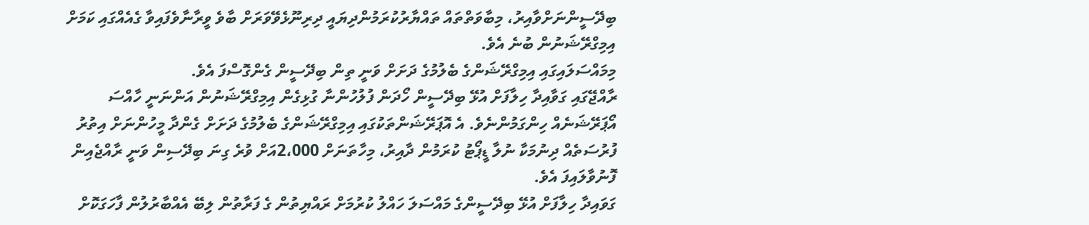ބިދޭސީންނަށްވާއިރު، މިބާވަތްތައް ތައްޔާރުކުރަމުންދިޔައީ ދިރިނޫޅެވޭވަރަށް ބާވެ ވީރާނާވެފައިވާ ގެއެއްގައި ކަމަށް އިމިގްރޭޝަނުން ބުނެ އެވެ.
މިމައްސަލައިގައި އިމިގްރޭޝަންގެ ބެލުމުގެ ދަށަށް ވަނީ ތިން ބިދޭސީން ގެންގޮސްފަ އެވެ.
ރާއްޖޭގައި ގަވާއިދާ ހިލާފަށް އުޅޭ ބިދޭސީން ހޯދަން ފުލުހުންނާ ގުޅިގެން އިމިގްރޭޝަނުން އަންނަނީ ހާއްސަ އޯޕަރޭޝަނެއް ހިންގަމުންނެވެ. އެ އޮޕަރޭޝަންތަކުގައި އިމިގްރޭޝަންގެ ބެލުމުގެ ދަށަށް ގެންދާ މީހުންނަށް އިތުރު ފުރުސަތެއް ދިނުމަކާ ނުލާ ޑީޕޯޓު ކުރަމުން ދާއިރު، މިހާތަނަށް 2،000އަށް ވުރެ ގިނަ ބިދޭސިން ވަނީ ރާއްޖެއިން ފޮނުވާލައިފަ އެވެ.
ގަވައިދާ ހިލާފަށް އުޅޭ ބިދޭސީންގެ މައްސަލަ ހައްލު ކުރުމަށް ރައްޔިތުން ގެ ފަރާތުން ލިބޭ އެއްބާރުލުން ފާހަގަކޮށް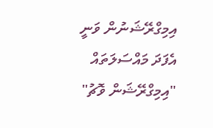އިމިގްރޭޝަނުން ވަނީ އެފަދަ މައްސަލަތައް "އިމިގްރޭޝަން ވޮޗު"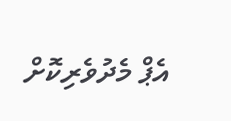އެޕް މެދުވެރިކޮށް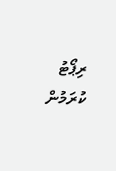ރިޕޯޓު ކުރަމުން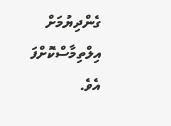ގެންދިޔުމަށް އިލްތިމާސްކޮށްފަ އެވެ.